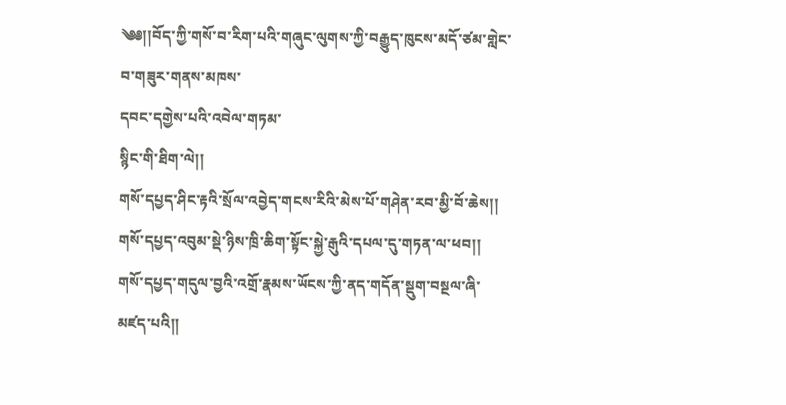༄༅།།བོད་ཀྱི་གསོ་བ་རིག་པའི་གཞུང་ལུགས་ཀྱི་བརྒྱུད་ཁུངས་མདོ་ཙམ་གླེང་བ་གཟུར་གནས་མཁས་
དབང་དགྱེས་པའི་འབེལ་གཏམ་
སྙིང་གི་ཐིག་ལེ།།
གསོ་དཔྱད་ཤིང་རྟའི་སྲོལ་འབྱེད་གངས་རིའི་མེས་པོ་གཤེན་རབ་མྱི་བོ་ཆེས།།
གསོ་དཔྱད་འབུམ་སྡེ་ཉིས་ཁྲི་ཆིག་སྟོང་སྐྱེ་རྒུའི་དཔལ་དུ་གཏན་ལ་ཕབ།།
གསོ་དཔྱད་གདུལ་བྱའི་འགྲོ་རྣམས་ཡོངས་ཀྱི་ནད་གདོན་སྡུག་བསྔལ་ཞི་མཛད་པའི།།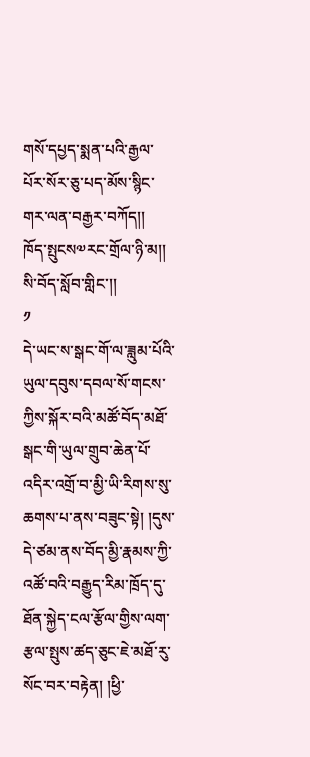གསོ་དཔྱད་སྨན་པའི་རྒྱལ་པོར་སོར་ཅུ་པད་མོས་སྙིང་གར་ལན་བརྒྱར་བཀོད།།
ཁོད་སྤུངས༧རང་གྲོལ་ཉི་མ།། སི་བོད་སློབ་གླིང་།།
༡
དེ་ཡང་ས་སྒང་གོ་ལ་ཟླུམ་པོའི་ཡུལ་དབུས་དབལ་སོ་གངས་ཀྱིས་སྐོར་བའི་མཚོ་བོད་མཐོ་སྒང་གི་ཡུལ་གྲུབ་ཆེན་པོ་འདིར་འགྲོ་བ་མྱི་ཡི་རིགས་སུ་ཆགས་པ་ནས་བཟུང་སྟེ། །དུས་དེ་ཙམ་ནས་བོད་མྱི་རྣམས་ཀྱི་འཚོ་བའི་བརྒྱུད་རིམ་ཁྲོད་དུ་ཐོན་སྐྱེད་ངལ་རྩོལ་གྱིས་ལག་རྩལ་སྤུས་ཚད་ཅུང་ཇེ་མཐོ་རུ་སོང་བར་བརྟེན། །ཕྱི་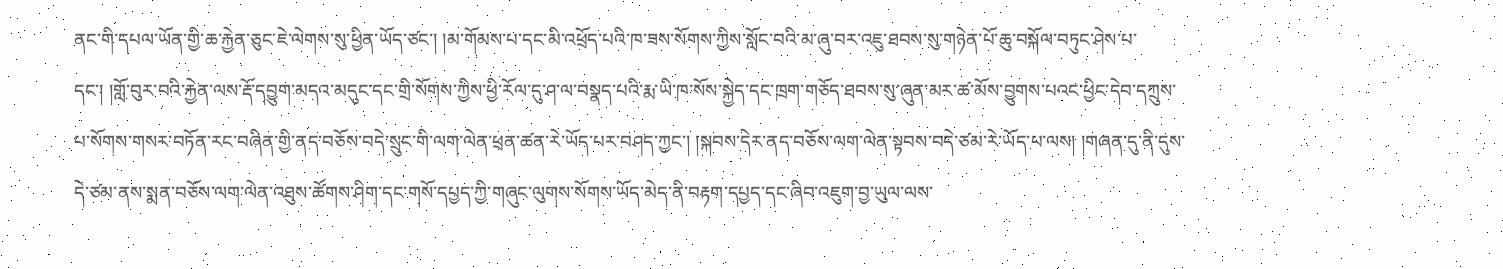ནང་གི་དཔལ་ཡོན་གྱི་ཆ་རྐྱེན་ཅུང་ཇེ་ལེགས་སུ་ཕྱིན་ཡོད་ཙང་། །མ་གོམས་པ་དང་མི་འཕྲོད་པའི་ཁ་ཟས་སོགས་ཀྱིས་སློང་བའི་མ་ཞུ་བར་འཇུ་ཐབས་སུ་གཉེན་པོ་ཆུ་བསྐོལ་བཏུང་ཤེས་པ་དང་། །གློ་བུར་བའི་རྐྱེན་ལས་རྡོ་དབྱུག་མདའ་མདུང་དང་གྲི་སོགས་ཀྱིས་ཕྱི་རོལ་དུ་ཤ་ལ་བསྣད་པའི་རྨ་ཡི་ཁ་སོས་སྐྱེད་དང་ཁྲག་གཅོད་ཐབས་སུ་ཞུན་མར་ཚ་མོས་བྱུགས་པའང་ཕྱིང་དེབ་དཀྲུས་པ་སོགས་གསར་བཏོན་རང་བཞིན་གྱི་ནད་བཅོས་བདེ་སྲུང་གི་ལག་ལེན་ཕྲན་ཚན་རེ་ཡོད་པར་བཤད་ཀྱང་། །སྐབས་དེར་ནད་བཅོས་ལག་ལེན་སྟབས་བདེ་ཙམ་རེ་ཡོད་པ་ལས། །གཞན་དུ་ནི་དུས་དེ་ཙམ་ནས་སྨན་བཅོས་ལག་ལེན་འཐུས་ཚོགས་ཤིག་དང་གསོ་དཔྱད་ཀྱི་གཞུང་ལུགས་སོགས་ཡོད་མེད་ནི་བརྟག་དཔྱད་དང་ཞིབ་འཇུག་བྱ་ཡུལ་ལས་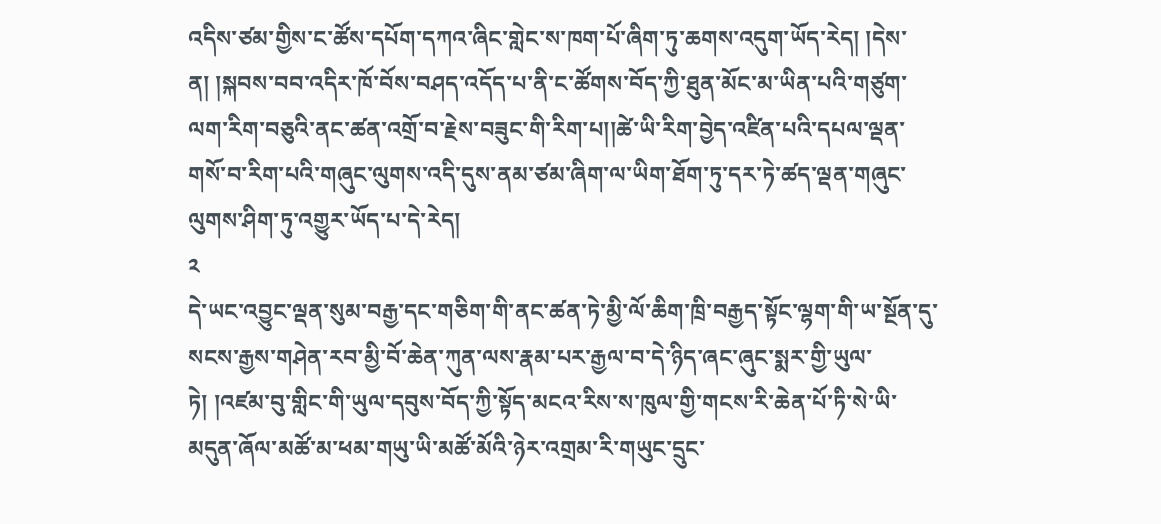འདིས་ཙམ་གྱིས་ང་ཚོས་དཔོག་དཀའ་ཞིང་གླེང་ས་ཁག་པོ་ཞིག་ཏུ་ཆགས་འདུག་ཡོད་རེད། །དེས་ན། །སྐབས་བབ་འདིར་ཁོ་བོས་བཤད་འདོད་པ་ནི་ང་ཚོགས་བོད་ཀྱི་ཐུན་མོང་མ་ཡིན་པའི་གཙུག་ལག་རིག་བཅུའི་ནང་ཚན་འགྲོ་བ་རྗེས་བཟུང་གི་རིག་པ།།ཚེ་ཡི་རིག་བྱེད་འཛིན་པའི་དཔལ་ལྡན་གསོ་བ་རིག་པའི་གཞུང་ལུགས་འདི་དུས་ནམ་ཙམ་ཞིག་ལ་ཡིག་ཐོག་ཏུ་དར་ཏེ་ཚད་ལྡན་གཞུང་ལུགས་ཤིག་ཏུ་འགྱུར་ཡོད་པ་དེ་རེད།
༢
དེ་ཡང་འབྱུང་ལྡན་སུམ་བརྒྱ་དང་གཅིག་གི་ནང་ཚན་ཏེ་མྱི་ལོ་ཆིག་ཁྲི་བརྒྱད་སྟོང་ལྷག་གི་ཡ་སྔོན་དུ་སངས་རྒྱས་གཤེན་རབ་མྱི་བོ་ཆེན་ཀུན་ལས་རྣམ་པར་རྒྱལ་བ་དེ་ཉིད་ཞང་ཞུང་སྨར་གྱི་ཡུལ་ཏེ། །འཛམ་བུ་གླིང་གི་ཡུལ་དབུས་བོད་ཀྱི་སྟོད་མངའ་རིས་ས་ཁུལ་གྱི་གངས་རི་ཆེན་པོ་ཏི་སེ་ཡི་མདུན་ཞོལ་མཚོ་མ་ཕམ་གཡུ་ཡི་མཚོ་མོའི་ཉེར་འགྲམ་རི་གཡུང་དྲུང་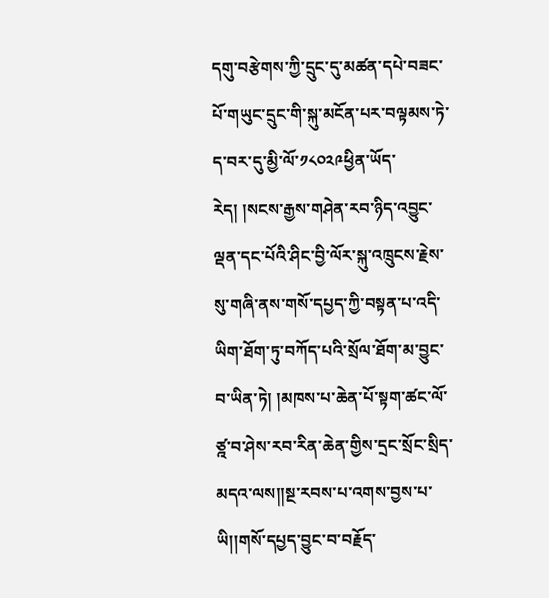དགུ་བརྩེགས་ཀྱི་དྲུང་དུ་མཚན་དཔེ་བཟང་པོ་གཡུང་དྲུང་གི་སྐུ་མངོན་པར་བལྟམས་ཏེ་ད་བར་དུ་མྱི་ལོ་༡༨༠༢༩ཕྱིན་ཡོད་རེད། །སངས་རྒྱས་གཤེན་རབ་ཉིད་འབྱུང་ལྡན་དང་པོའི་ཤིང་བྱི་ལོར་སྐུ་འཁྲུངས་རྗེས་སུ་གཞི་ནས་གསོ་དཔྱད་ཀྱི་བསྟན་པ་འདི་ཡིག་ཐོག་ཏུ་བཀོད་པའི་སྲོལ་ཐོག་མ་བྱུང་བ་ཡིན་ཏེ། །མཁས་པ་ཆེན་པོ་སྟག་ཚང་ལོ་ཙྰ་བ་ཤེས་རབ་རིན་ཆེན་གྱིས་དྲང་སྲོང་སྲིད་མདའ་ལས།།སྔ་རབས་པ་འགས་བྱས་པ་ཡི།།གསོ་དཔྱད་བྱུང་བ་བརྗོད་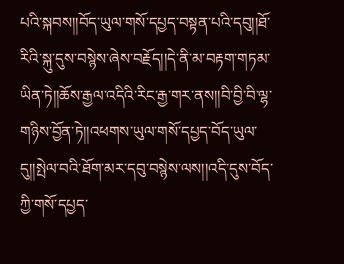པའི་སྐབས།།བོད་ཡུལ་གསོ་དཔྱད་བསྟན་པའི་དབུ།།ཐོ་རིའི་སྐུ་དུས་བསྙེས་ཞེས་བརྗོད།།དེ་ནི་མ་བརྟག་གཏམ་ཡིན་ཏེ།།ཆོས་རྒྱལ་འདིའི་རིང་རྒྱ་གར་ནས།།བི་བྱི་བི་ལྷ་གཉིས་བྱོན་ཏེ།།འཕགས་ཡུལ་གསོ་དཔྱད་བོད་ཡུལ་དུ།།སྤེལ་བའི་ཐོག་མར་དབུ་བསྙེས་ལས།།འདི་དུས་བོད་ཀྱི་གསོ་དཔྱད་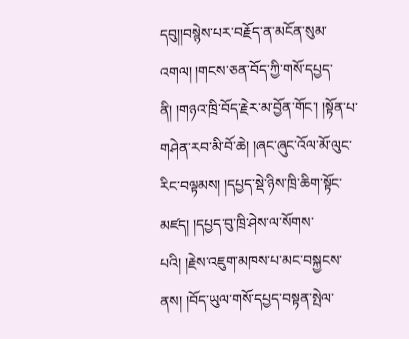དབུ།།བསྙེས་པར་བརྗོད་ན་མངོན་སུམ་འགལ། །གངས་ཅན་བོད་ཀྱི་གསོ་དཔྱད་ནི། །གཉའ་ཁྲི་བོད་རྗེར་མ་བྱོན་གོང་། །སྟོན་པ་གཤེན་རབ་མི་བོ་ཆེ། །ཞང་ཞུང་འོལ་མོ་ལུང་རིང་བལྟམས། །དཔྱད་སྡེ་ཉིས་ཁྲི་ཆིག་སྟོང་མཛད། །དཔྱད་བུ་ཁྲི་ཤེས་ལ་སོགས་པའི། །རྗེས་འཇུག་མཁས་པ་མང་བསྐྱངས་ནས། །བོད་ཡུལ་གསོ་དཔྱད་བསྟན་སྤེལ་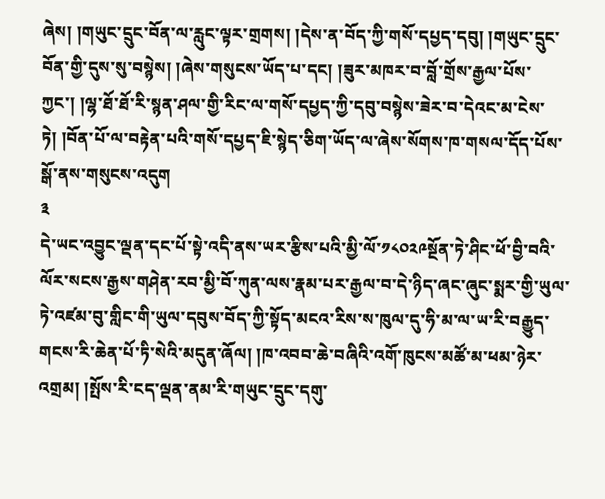ཞེས། །གཡུང་དྲུང་བོན་ལ་རླུང་ལྟར་གྲགས། །དེས་ན་བོད་ཀྱི་གསོ་དཔྱད་དབུ། །གཡུང་དྲུང་བོན་གྱི་དུས་སུ་བསྙེས། །ཞེས་གསུངས་ཡོད་པ་དང། །ཟུར་མཁར་བ་བློ་གྲོས་རྒྱལ་པོས་ཀྱང་། །ལྷ་ཐོ་ཐོ་རི་སྙན་ཤལ་གྱི་རིང་ལ་གསོ་དཔྱད་ཀྱི་དབུ་བསྙེས་ཟེར་བ་དེའང་མ་ངེས་ཏེ། །བོན་པོ་ལ་བརྟེན་པའི་གསོ་དཔྱད་ཇི་སྙེད་ཅིག་ཡོད་ལ་ཞེས་སོགས་ཁ་གསལ་དོད་པོས་སྒོ་ནས་གསུངས་འདུག
༣
དེ་ཡང་འབྱུང་ལྡན་དང་པོ་སྟེ་འདི་ནས་ཡར་རྩིས་པའི་མྱི་ལོ་༡༨༠༢༩སྔོན་ཏེ་ཤིང་ཕོ་བྱི་བའི་ལོར་སངས་རྒྱས་གཤེན་རབ་མྱི་བོ་ཀུན་ལས་རྣམ་པར་རྒྱལ་བ་དེ་ཉིད་ཞང་ཞུང་སྨར་གྱི་ཡུལ་ཏེ་འཛམ་བུ་གླིང་གི་ཡུལ་དབུས་བོད་ཀྱི་སྟོད་མངའ་རིས་ས་ཁུལ་དུ་ཧི་མ་ལ་ཡ་རི་བརྒྱུད་གངས་རི་ཆེན་པོ་ཏི་སེའི་མདུན་ཞོལ། །ཁ་འབབ་ཆེ་བཞིའི་འགོ་ཁུངས་མཚོ་མ་ཕམ་ཉེར་འགྲམ། །སྤོས་རི་ངད་ལྡན་ནམ་རི་གཡུང་དྲུང་དགུ་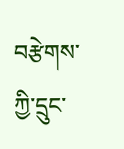བརྩེགས་ཀྱི་དྲུང་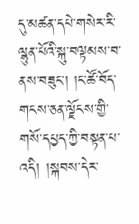དུ་མཚན་དཔེ་གསེར་རི་ལྷུན་པོའི་སྐུ་བལྟམས་བ་ནས་བཟུང་། །ང་ཚོ་བོད་གངས་ཅན་ལྗོངས་གྱི་གསོ་དཔྱད་ཀྱི་བསྟན་པ་འདི། །སྐབས་དེར་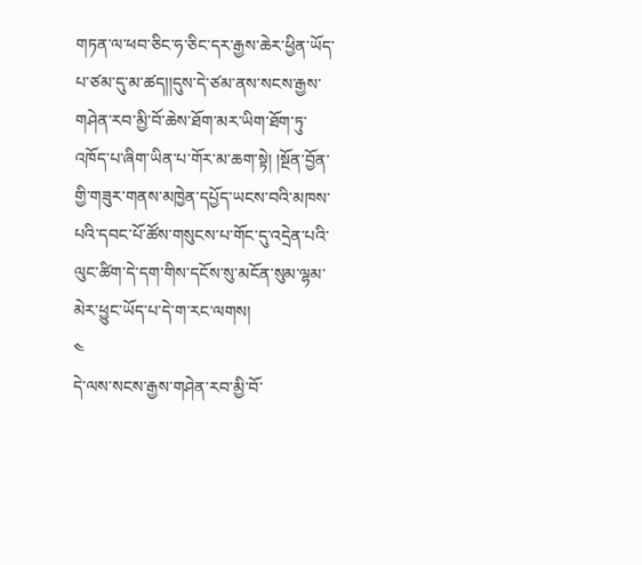གཏན་ལ་ཕབ་ཅིང་ཧ་ཅིང་དར་རྒྱས་ཆེར་ཕྱིན་ཡོད་པ་ཙམ་དུ་མ་ཚད།།དུས་དེ་ཙམ་ནས་སངས་རྒྱས་གཤེན་རབ་མྱི་བོ་ཆེས་ཐོག་མར་ཡིག་ཐོག་ཏུ་འཁོད་པ་ཞིག་ཡིན་པ་གོར་མ་ཆག་སྟེ། །སྔོན་བྱོན་གྱི་གཟུར་གནས་མཁྱེན་དཔྱོད་ཡངས་བའི་མཁས་པའི་དབང་པོ་ཚོས་གསུངས་པ་གོང་དུ་འདྲེན་པའི་ལུང་ཚིག་དེ་དག་གིས་དངོས་སུ་མངོན་སུམ་ལྷམ་མེར་ཕྱུང་ཡོད་པ་དེ་ག་རང་ལགས།
༤
དེ་ལས་སངས་རྒྱས་གཤེན་རབ་མྱི་བོ་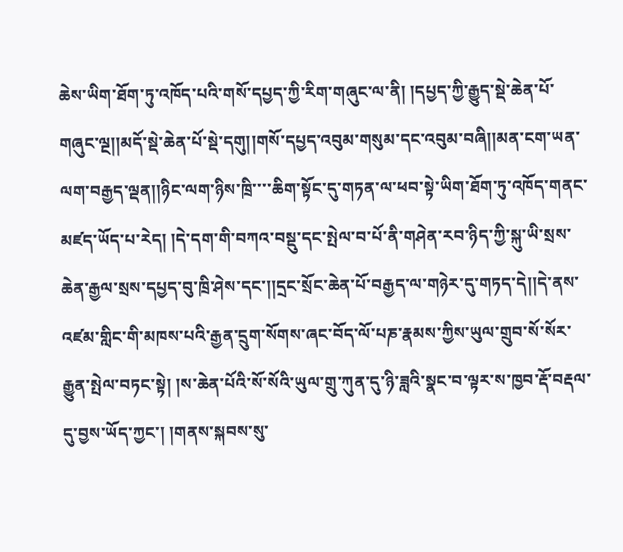ཆེས་ཡིག་ཐོག་ཏུ་འཁོད་པའི་གསོ་དཔྱད་ཀྱི་རིག་གཞུང་ལ་ནི། །དཔྱད་ཀྱི་རྒྱུད་སྡེ་ཆེན་པོ་གཞུང་ལྔ།།མདོ་སྡེ་ཆེན་པོ་སྡེ་དགུ།།གསོ་དཔྱད་འབུམ་གསུམ་དང་འབུམ་བཞི།།མན་ངག་ཡན་ལག་བརྒྱད་ལྡན།།ཉིང་ལག་ཉིས་ཁྲི་་་་ཆིག་སྟོང་དུ་གཏན་ལ་ཕབ་སྟེ་ཡིག་ཐོག་ཏུ་འཁོད་གནང་མཛད་ཡོད་པ་རེད། །དེ་དག་གི་བཀའ་བསྡུ་དང་སྤེལ་བ་པོ་ནི་གཤེན་རབ་ཉིད་ཀྱི་སྐུ་ཡི་སྲས་ཆེན་རྒྱལ་སྲས་དཔྱད་བུ་ཁྲི་ཤེས་དང་།།དྲང་སྲོང་ཆེན་པོ་བརྒྱད་ལ་གཉེར་དུ་གཏད་དེ།།དེ་ནས་འཛམ་གླིང་གི་མཁས་པའི་རྒྱན་དྲུག་སོགས་ཞང་བོད་ལོ་པཎ་རྣམས་ཀྱིས་ཡུལ་གྲུབ་སོ་སོར་རྒྱུན་སྤེལ་བཏང་སྟེ། །ས་ཆེན་པོའི་སོ་སོའི་ཡུལ་གྲུ་ཀུན་དུ་ཉི་ཟླའི་སྣང་བ་ལྟར་ས་ཁྱབ་རྡོ་བརྡལ་དུ་བྱས་ཡོད་ཀྱང་། །གནས་སྐབས་སུ་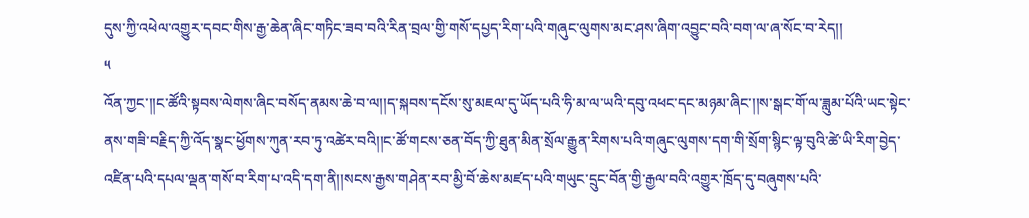དུས་ཀྱི་འཕེལ་འགྱུར་དབང་གིས་རྒྱ་ཆེན་ཞིང་གཏིང་ཟབ་བའི་རིན་བྲལ་གྱི་གསོ་དཔྱད་རིག་པའི་གཞུང་ལུགས་མང་ཤས་ཞིག་འབྱུང་བའི་བག་ལ་ཞ་སོང་བ་རེད།།
༥
འོན་ཀྱང་།།ང་ཚོའི་སྟབས་ལེགས་ཞིང་བསོད་ནམས་ཆེ་བ་ལ།།ད་སྐབས་དངོས་སུ་མཇལ་དུ་ཡོད་པའི་ཧི་མ་ལ་ཡའི་དབུ་འཕང་དང་མཉམ་ཞིང་།།ས་སྒང་གོ་ལ་ཟླུམ་པོའི་ཡང་སྟེང་ནས་གཟི་བརྗིད་ཀྱི་འོད་སྣང་ཕྱོགས་ཀུན་རབ་ཏུ་འཚེར་བའི།།ང་ཚོ་གངས་ཅན་བོད་ཀྱི་ཐུན་མིན་སྲོལ་རྒྱུན་རིགས་པའི་གཞུང་ལུགས་དག་གི་སྲོག་སྙིང་ལྟ་བུའི་ཚེ་ཡི་རིག་བྱེད་འཛིན་པའི་དཔལ་ལྡན་གསོ་བ་རིག་པ་འདི་དག་ནི།།སངས་རྒྱས་གཤེན་རབ་མྱི་བོ་ཆེས་མཛད་པའི་གཡུང་དྲུང་བོན་གྱི་རྒྱལ་བའི་འགྱུར་ཁྲོད་དུ་བཞུགས་པའི་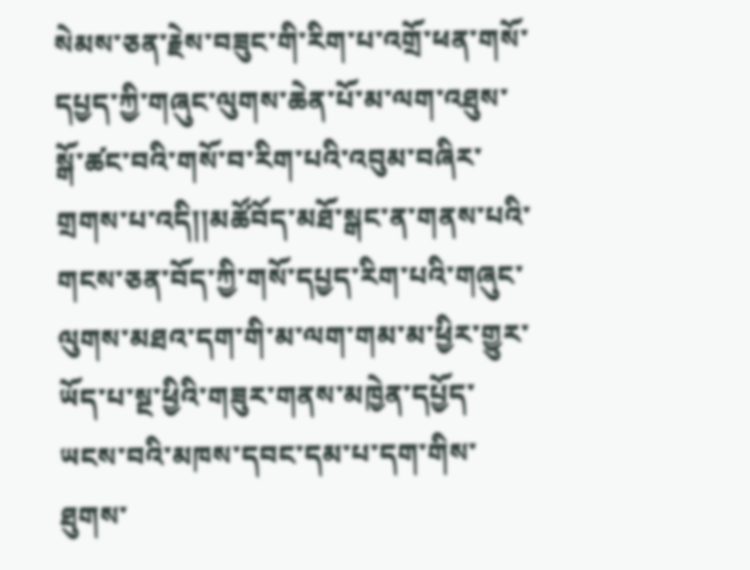སེམས་ཅན་རྗེས་བཟུང་གི་རིག་པ་འགྲོ་ཕན་གསོ་དཔྱད་ཀྱི་གཞུང་ལུགས་ཆེན་པོ་མ་ལག་འཐུས་སྒོ་ཚང་བའི་གསོ་བ་རིག་པའི་འབུམ་བཞིར་གྲགས་པ་འདི།།མཚོབོད་མཐོ་སྒང་ན་གནས་པའི་གངས་ཅན་བོད་ཀྱི་གསོ་དཔྱད་རིག་པའི་གཞུང་ལུགས་མཐའ་དག་གི་མ་ལག་གམ་མ་ཕྱིར་གྱུར་ཡོད་པ་སྔ་ཕྱིའི་གཟུར་གནས་མཁྱེན་དཔྱོད་ཡངས་བའི་མཁས་དབང་དམ་པ་དག་གིས་ཐུགས་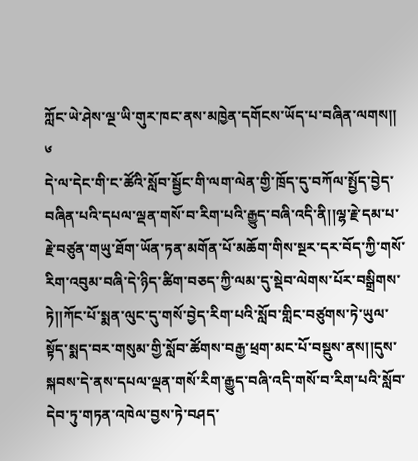ཀློང་ཡེ་ཤེས་ལྔ་ཡི་གུར་ཁང་ནས་མཁྱེན་དགོངས་ཡོད་པ་བཞིན་ལགས།།
༦
དེ་ལ་དེང་གི་ང་ཚོའི་སློབ་སྦྱོང་གི་ལག་ལེན་གྱི་ཁྲོད་དུ་བཀོལ་སྤྱོད་བྱེད་བཞིན་པའི་དཔལ་ལྡན་གསོ་བ་རིག་པའི་རྒྱུད་བཞི་འདི་ནི།།ལྷ་རྗེ་དམ་པ་རྗེ་བཙུན་གཡུ་ཐོག་ཡོན་ཏན་མགོན་པོ་མཆོག་གིས་སྔར་དར་བོད་ཀྱི་གསོ་རིག་འབུམ་བཞི་དེ་ཉིད་ཚིག་བཅད་ཀྱི་ལམ་དུ་སྡེབ་ལེགས་པོར་བསྒྲིགས་ཏེ།།ཀོང་པོ་སྨན་ལུང་དུ་གསོ་བྱེད་རིག་པའི་སློབ་གླིང་བཙུགས་ཏེ་ཡུལ་སྟོད་སྨད་བར་གསུམ་གྱི་སློབ་ཚོགས་བརྒྱ་ཕྲག་མང་པོ་བསྡུས་ནས།།དུས་སྐབས་དེ་ནས་དཔལ་ལྡན་གསོ་རིག་རྒྱུད་བཞི་འདི་གསོ་བ་རིག་པའི་སློབ་དེབ་ཏུ་གཏན་འཁེལ་བྱས་ཏེ་བཤད་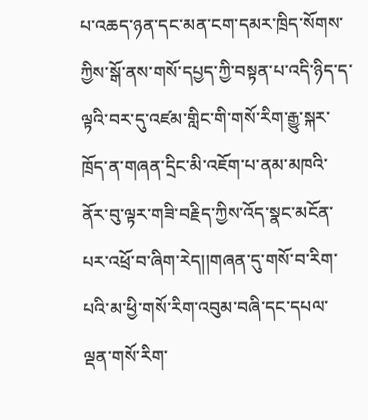པ་འཆད་ཉན་དང་མན་ངག་དམར་ཁྲིད་སོགས་ཀྱིས་སྒོ་ནས་གསོ་དཔྱད་ཀྱི་བསྟན་པ་འདི་ཉིད་ད་ལྟའི་བར་དུ་འཛམ་གླིང་གི་གསོ་རིག་རྒྱུ་སྐར་ཁྲོད་ན་གཞན་དྲིང་མི་འཇོག་པ་ནམ་མཁའི་ནོར་བུ་ལྟར་གཟི་བརྗིད་ཀྱིས་འོད་སྣང་མངོན་པར་འཕྲོ་བ་ཞིག་རེད།།གཞན་དུ་གསོ་བ་རིག་པའི་མ་ཕྱི་གསོ་རིག་འབུམ་བཞི་དང་དཔལ་ལྡན་གསོ་རིག་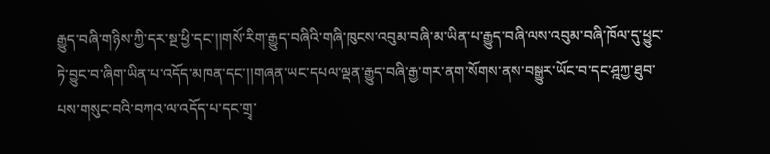རྒྱུད་བཞི་གཉིས་ཀྱི་དར་སྔ་ཕྱི་དང་།།གསོ་རིག་རྒྱུད་བཞིའི་གཞི་ཁུངས་འབུམ་བཞི་མ་ཡིན་པ་རྒྱུད་བཞི་ལས་འབུམ་བཞི་ཁོལ་དུ་ཕྱུང་ཏེ་བྱུང་བ་ཞིག་ཡིན་པ་འདོད་མཁན་དང་།།གཞན་ཡང་དཔལ་ལྡན་རྒྱུད་བཞི་རྒྱ་གར་ནག་སོགས་ནས་བསྒྱུར་ཡོང་བ་དང་ཤྰཀྱ་ཐུབ་པས་གསུང་བའི་བཀའ་ལ་འདོད་པ་དང་གྲྭ་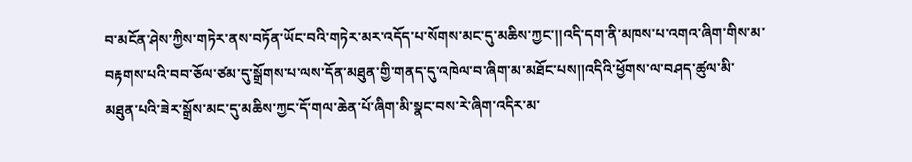བ་མངོན་ཤེས་ཀྱིས་གཏེར་ནས་བཏོན་ཡོང་བའི་གཏེར་མར་འདོད་པ་སོགས་མང་དུ་མཆིས་ཀྱང་།།འདི་དག་ནི་མཁས་པ་འགའ་ཞིག་གིས་མ་བརྟགས་པའི་བབ་ཅོལ་ཙམ་དུ་སྒྲོགས་པ་ལས་དོན་མཐུན་གྱི་གནད་དུ་འཁེལ་བ་ཞིག་མ་མཐོང་པས།།འདིའི་ཕྱོགས་ལ་བཤད་ཚུལ་མི་མཐུན་པའི་ཟེར་སྒྲོས་མང་དུ་མཆིས་ཀྱང་དོ་གལ་ཆེན་པོ་ཞིག་མི་སྣང་བས་རེ་ཞིག་འདིར་མ་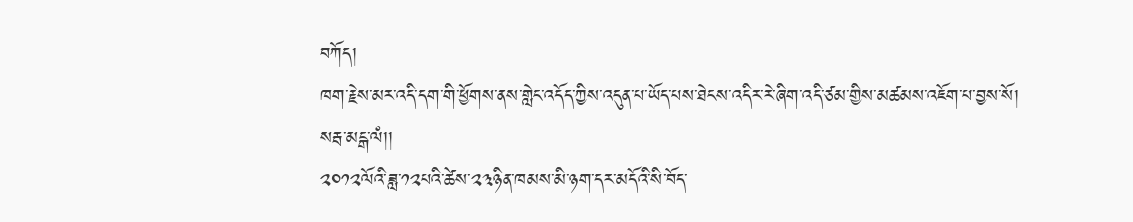བཀོད།
ཁག་རྗེས་མར་འདི་དག་གི་ཕྱོགས་ནས་གླེང་འདོད་ཀྱིས་འདུན་པ་ཡོད་པས་ཐེངས་འདིར་རེ་ཞིག་འདི་ཙམ་གྱིས་མཚམས་འཇོག་པ་བྱས་སོ།
སརྦ་མངྒ་ལཾ།།
༢༠༡༢ལོའི་ཟླ་༡༢པའི་ཚེས་༢༣ཉིན་ཁམས་མི་ཉག་དར་མདོའི་སི་བོད་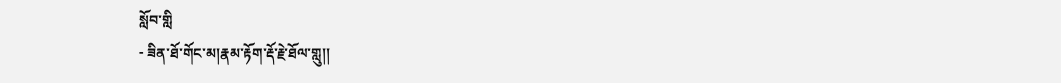སློབ་གླི
- ཟིན་ཐོ་གོང་མ།རྣམ་རྟོག་རྡོ་རྗེ་ཐོལ་གླུ།།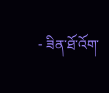- ཟིན་ཐོ་འོག་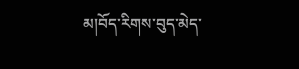མ།བོད་རིགས་བུད་མེད་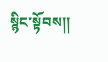སྙིང་སྟོབས།།